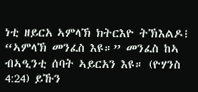ነቲ ዘይርአ ኣምላኽ ክትርእዮ ትኽእልዶ፧
“ኣምላኽ መንፈስ እዩ።” መንፈስ ከኣ ብኣዒንቲ ሰባት ኣይርአን እዩ። (ዮሃንስ 4:24) ይኹን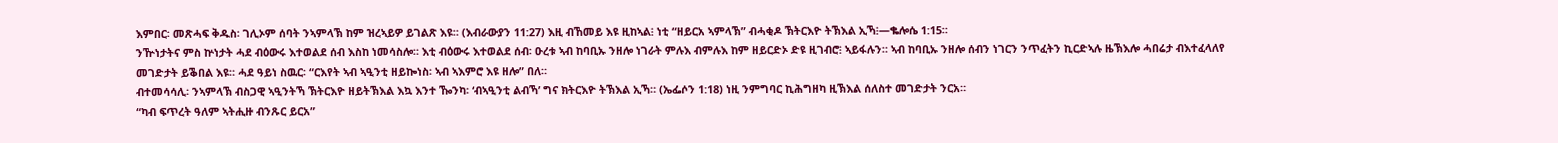እምበር፡ መጽሓፍ ቅዱስ፡ ገሊኦም ሰባት ንኣምላኽ ከም ዝረኣይዎ ይገልጽ እዩ። (እብራውያን 11:27) እዚ ብኸመይ እዩ ዚከኣል፧ ነቲ “ዘይርአ ኣምላኽ” ብሓቂዶ ኽትርእዮ ትኽእል ኢኻ፧—ቈሎሴ 1:15።
ንዅነታትና ምስ ኵነታት ሓደ ብዕውሩ እተወልደ ሰብ እስከ ነመሳስሎ። እቲ ብዕውሩ እተወልደ ሰብ፡ ዑረቱ ኣብ ከባቢኡ ንዘሎ ነገራት ምሉእ ብምሉእ ከም ዘይርድኦ ድዩ ዚገብሮ፧ ኣይፋሉን። ኣብ ከባቢኡ ንዘሎ ሰብን ነገርን ንጥፈትን ኪርድኣሉ ዜኽእሎ ሓበሬታ ብእተፈላለየ መገድታት ይቕበል እዩ። ሓደ ዓይነ ስዉር፡ “ርእየት ኣብ ኣዒንቲ ዘይኰነስ፡ ኣብ ኣእምሮ እዩ ዘሎ” በለ።
ብተመሳሳሊ፡ ንኣምላኽ ብስጋዊ ኣዒንትኻ ኽትርእዮ ዘይትኽእል እኳ እንተ ዀንካ፡ ‘ብኣዒንቲ ልብኻ’ ግና ክትርእዮ ትኽእል ኢኻ። (ኤፌሶን 1:18) ነዚ ንምግባር ኪሕግዘካ ዚኽእል ሰለስተ መገድታት ንርአ።
“ካብ ፍጥረት ዓለም ኣትሒዙ ብንጹር ይርአ”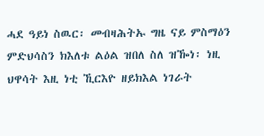ሓደ ዓይነ ስዉር፡ መብዛሕትኡ ግዜ ናይ ምስማዕን ምድህሳስን ክእለቱ ልዕል ዝበለ ስለ ዝዀነ፡ ነዚ ህዋሳት እዚ ነቲ ኺርእዮ ዘይክእል ነገራት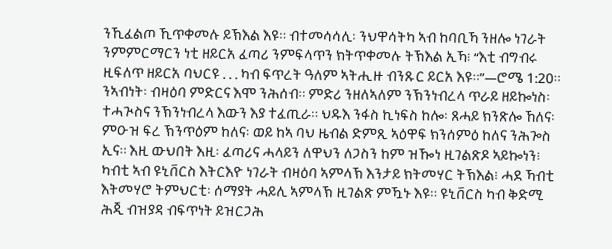ንኺፈልጦ ኺጥቀመሉ ይኽእል እዩ። ብተመሳሳሊ፡ ንህዋሳትካ ኣብ ከባቢኻ ንዘሎ ነገራት ንምምርማርን ነቲ ዘይርአ ፈጣሪ ንምፍላጥን ክትጥቀመሉ ትኽእል ኢኻ፧ “እቲ ብግብሩ ዚፍለጥ ዘይርአ ባህርዩ . . . ካብ ፍጥረት ዓለም ኣትሒዙ ብንጹር ይርአ እዩ።”—ሮሜ 1:20።
ንኣብነት፡ ብዛዕባ ምድርና እሞ ንሕሰብ። ምድሪ ንዘለኣለም ንኽንነብረላ ጥራይ ዘይኰነስ፡ ተሓጒስና ንኽንነብረላ እውን እያ ተፈጢራ። ህዱእ ንፋስ ኪነፍስ ከሎ፡ ጸሓይ ክንጽሎ ኸለና፡ ምዑዝ ፍረ ኽንጥዕም ከለና፡ ወይ ከኣ ባህ ዜብል ድምጺ ኣዕዋፍ ክንሰምዕ ከለና ንሕጐስ ኢና። እዚ ውህበት እዚ፡ ፈጣሪና ሓላይን ለዋህን ለጋስን ከም ዝዀነ ዚገልጽዶ ኣይኰነን፧
ካብቲ ኣብ ዩኒቨርስ እትርእዮ ነገራት ብዛዕባ ኣምላኽ እንታይ ክትመሃር ትኽእል፧ ሓደ ኻብቲ እትመሃሮ ትምህርቲ፡ ሰማያት ሓይሊ ኣምላኽ ዚገልጽ ምዃኑ እዩ። ዩኒቨርስ ካብ ቅድሚ ሕጂ ብዝያዳ ብፍጥነት ይዝርጋሕ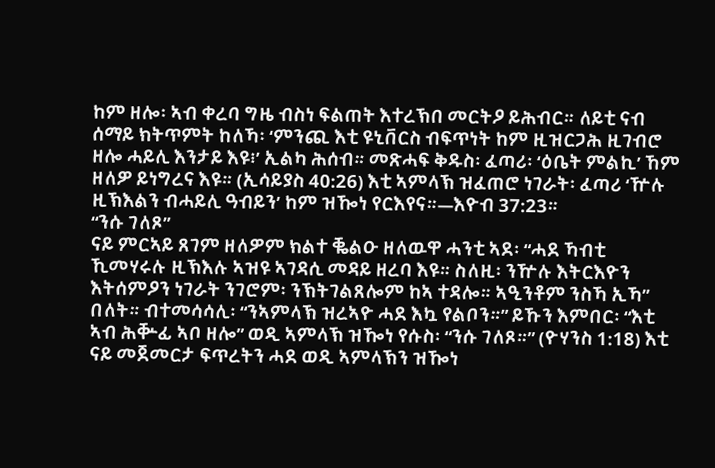ከም ዘሎ፡ ኣብ ቀረባ ግዜ ብስነ ፍልጠት እተረኽበ መርትዖ ይሕብር። ለይቲ ናብ ሰማይ ክትጥምት ከለኻ፡ ‘ምንጪ እቲ ዩኒቨርስ ብፍጥነት ከም ዚዝርጋሕ ዚገብሮ ዘሎ ሓይሊ እንታይ እዩ፧’ ኢልካ ሕሰብ። መጽሓፍ ቅዱስ፡ ፈጣሪ፡ ‘ዕቤት ምልኪ’ ኸም ዘለዎ ይነግረና እዩ። (ኢሳይያስ 40:26) እቲ ኣምላኽ ዝፈጠሮ ነገራት፡ ፈጣሪ ‘ዅሉ ዚኽእልን ብሓይሊ ዓብይን’ ከም ዝዀነ የርእየና።—እዮብ 37:23።
“ንሱ ገለጾ”
ናይ ምርኣይ ጸገም ዘለዎም ክልተ ቘልዑ ዘለዉዋ ሓንቲ ኣደ፡ “ሓደ ኻብቲ ኺመሃሩሉ ዚኽእሉ ኣዝዩ ኣገዳሲ መዳይ ዘረባ እዩ። ስለዚ፡ ንዅሉ እትርእዮን እትሰምዖን ነገራት ንገሮም፡ ንኽትገልጸሎም ከኣ ተዳሎ። ኣዒንቶም ንስኻ ኢኻ” በለት። ብተመሳሳሊ፡ “ንኣምላኽ ዝረኣዮ ሓደ እኳ የልቦን።” ይኹን እምበር፡ “እቲ ኣብ ሕቝፊ ኣቦ ዘሎ” ወዲ ኣምላኽ ዝዀነ የሱስ፡ “ንሱ ገለጾ።” (ዮሃንስ 1:18) እቲ ናይ መጀመርታ ፍጥረትን ሓደ ወዲ ኣምላኽን ዝዀነ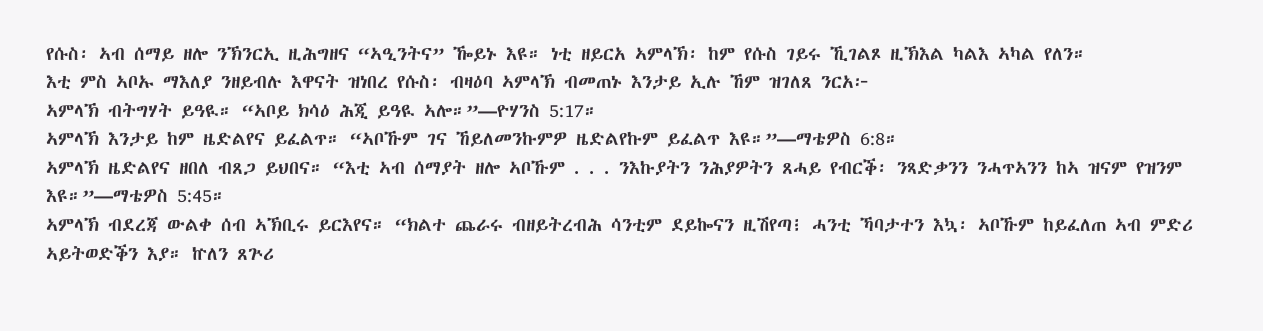የሱስ፡ ኣብ ሰማይ ዘሎ ንኽንርኢ ዚሕግዘና “ኣዒንትና” ዀይኑ እዩ። ነቲ ዘይርአ ኣምላኽ፡ ከም የሱስ ገይሩ ኺገልጾ ዚኽእል ካልእ ኣካል የለን።
እቲ ምስ ኣቦኡ ማእለያ ንዘይብሉ እዋናት ዝነበረ የሱስ፡ ብዛዕባ ኣምላኽ ብመጠኑ እንታይ ኢሉ ኸም ዝገለጸ ንርአ፦
ኣምላኽ ብትግሃት ይዓዪ። “ኣቦይ ክሳዕ ሕጂ ይዓዪ ኣሎ።”—ዮሃንስ 5:17።
ኣምላኽ እንታይ ከም ዜድልየና ይፈልጥ። “ኣቦኹም ገና ኸይለመንኩምዎ ዜድልየኩም ይፈልጥ እዩ።”—ማቴዎስ 6:8።
ኣምላኽ ዜድልየና ዘበለ ብጸጋ ይህበና። “እቲ ኣብ ሰማያት ዘሎ ኣቦኹም . . . ንእኩያትን ንሕያዎትን ጸሓይ የብርቕ፡ ንጻድቃንን ንሓጥኣንን ከኣ ዝናም የዝንም እዩ።”—ማቴዎስ 5:45።
ኣምላኽ ብደረጃ ውልቀ ሰብ ኣኽቢሩ ይርእየና። “ክልተ ጨራሩ ብዘይትረብሕ ሳንቲም ደይኰናን ዚሽየጣ፧ ሓንቲ ኻባታተን እኳ፡ ኣቦኹም ከይፈለጠ ኣብ ምድሪ ኣይትወድቕን እያ። ኵለን ጸጕሪ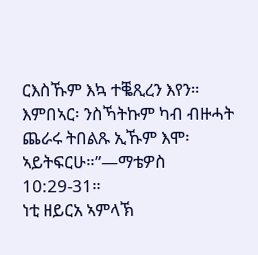ርእስኹም እኳ ተቘጺረን እየን። እምበኣር፡ ንስኻትኩም ካብ ብዙሓት ጨራሩ ትበልጹ ኢኹም እሞ፡ ኣይትፍርሁ።”—ማቴዎስ 10:29-31።
ነቲ ዘይርአ ኣምላኽ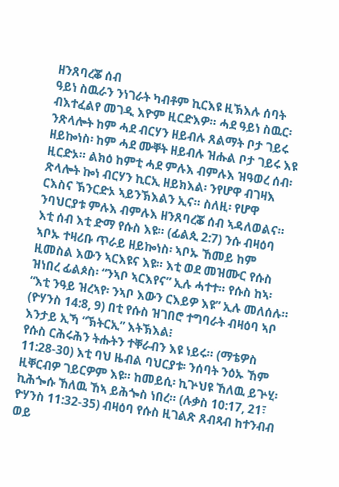ዘንጸባረቖ ሰብ
ዓይነ ስዉራን ንነገራት ካብቶም ኪርእዩ ዚኽእሉ ሰባት ብእተፈልየ መገዲ እዮም ዚርድእዎ። ሓደ ዓይነ ስዉር፡ ንጽላሎት ከም ሓደ ብርሃን ዘይብሉ ጸልማት ቦታ ገይሩ ዘይኰነስ፡ ከም ሓደ ሙቐት ዘይብሉ ዝሑል ቦታ ገይሩ እዩ ዚርድኦ። ልክዕ ከምቲ ሓደ ምሉእ ብምሉእ ዝዓወረ ሰብ፡ ጽላሎት ኰነ ብርሃን ኪርኢ ዘይክእል፡ ንየሆዋ ብገዛእ ርእስና ኽንርድኦ ኣይንኽእልን ኢና። ስለዚ፡ የሆዋ ንባህርያቱ ምሉእ ብምሉእ ዘንጸባረቖ ሰብ ኣዳለወልና።
እቲ ሰብ እቲ ድማ የሱስ እዩ። (ፊልጲ 2:7) ንሱ ብዛዕባ ኣቦኡ ተዛሪቡ ጥራይ ዘይኰነስ፡ ኣቦኡ ኸመይ ከም ዚመስል እውን ኣርእዩና እዩ። እቲ ወደ መዝሙር የሱስ ዝነበረ ፊልጶስ፡ “ንኣቦ ኣርእየና” ኢሉ ሓተተ። የሱስ ከኣ፡ “እቲ ንዓይ ዝረኣየ፡ ንኣቦ እውን ርእይዎ እዩ” ኢሉ መለሰሉ። (ዮሃንስ 14:8, 9) በቲ የሱስ ዝገበሮ ተግባራት ብዛዕባ ኣቦ እንታይ ኢኻ “ኽትርኢ” እትኽእል፧
የሱስ ርሕሩሕን ትሑትን ተቐራብን እዩ ነይሩ። (ማቴዎስ 11:28-30) እቲ ባህ ዜብል ባህርያቱ፡ ንሰባት ንዕኡ ኸም ዚቐርብዎ ገይርዎም እዩ። ከመይሲ፡ ኪጕህዩ ኸለዉ ይጕሂ፡ ኪሕጐሱ ኸለዉ ኸኣ ይሕጐስ ነበረ። (ሉቃስ 10:17, 21፣ ዮሃንስ 11:32-35) ብዛዕባ የሱስ ዚገልጽ ጸብጻብ ከተንብብ ወይ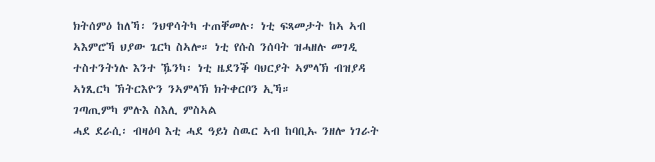ክትሰምዕ ከለኻ፡ ንህዋሳትካ ተጠቐመሉ፡ ነቲ ፍጻመታት ከኣ ኣብ ኣእምሮኻ ህያው ጌርካ ስኣሎ። ነቲ የሱስ ንሰባት ዝሓዘሉ መገዲ ተስተንትነሉ እንተ ዄንካ፡ ነቲ ዜደንቕ ባህርያት ኣምላኽ ብዝያዳ ኣነጺርካ ኽትርእዮን ንኣምላኽ ክትቀርቦን ኢኻ።
ገጣጢምካ ምሉእ ስእሊ ምስኣል
ሓደ ደራሲ፡ ብዛዕባ እቲ ሓደ ዓይነ ስዉር ኣብ ከባቢኡ ንዘሎ ነገራት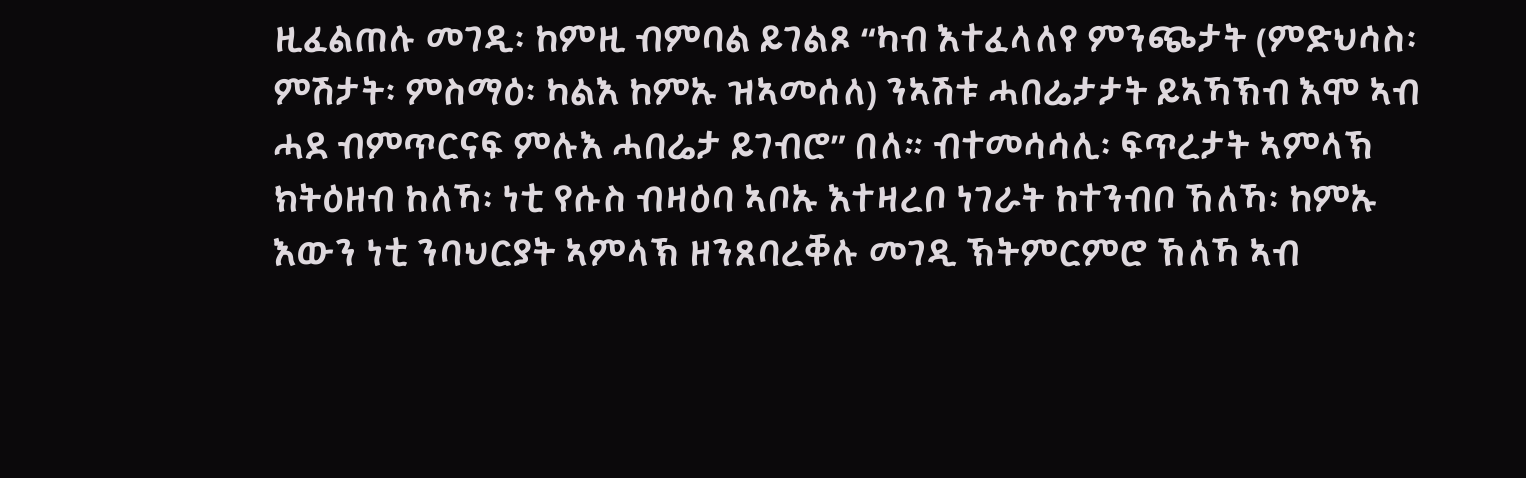ዚፈልጠሉ መገዲ፡ ከምዚ ብምባል ይገልጾ “ካብ እተፈላለየ ምንጭታት (ምድህሳስ፡ ምሽታት፡ ምስማዕ፡ ካልእ ከምኡ ዝኣመሰለ) ንኣሽቱ ሓበሬታታት ይኣኻኽብ እሞ ኣብ ሓደ ብምጥርናፍ ምሉእ ሓበሬታ ይገብሮ” በለ። ብተመሳሳሊ፡ ፍጥረታት ኣምላኽ ክትዕዘብ ከለኻ፡ ነቲ የሱስ ብዛዕባ ኣቦኡ እተዛረቦ ነገራት ከተንብቦ ኸለኻ፡ ከምኡ እውን ነቲ ንባህርያት ኣምላኽ ዘንጸባረቐሉ መገዲ ኽትምርምሮ ኸለኻ ኣብ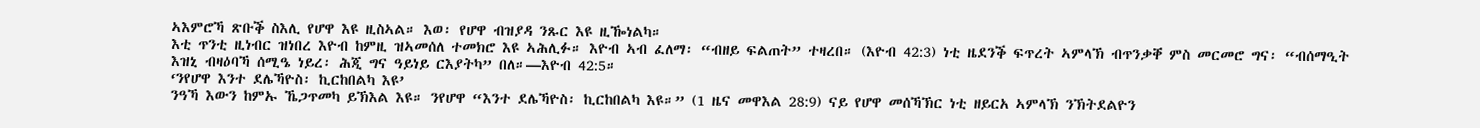ኣእምሮኻ ጽቡቕ ስእሊ የሆዋ እዩ ዚስኣል። እወ፡ የሆዋ ብዝያዳ ንጹር እዩ ዚዀነልካ።
እቲ ጥንቲ ዚነብር ዝነበረ እዮብ ከምዚ ዝኣመሰለ ተመክሮ እዩ ኣሕሊፉ። እዮብ ኣብ ፈለማ፡ “ብዘይ ፍልጠት” ተዛረበ። (እዮብ 42:3) ነቲ ዜደንቕ ፍጥረት ኣምላኽ ብጥንቃቐ ምስ መርመሮ ግና፡ “ብሰማዒት እዝኒ ብዛዕባኻ ሰሚዔ ነይረ፡ ሕጂ ግና ዓይነይ ርእያትካ” በለ።—እዮብ 42:5።
‘ንየሆዋ እንተ ደሌኻዮስ፡ ኪርከበልካ እዩ’
ንዓኻ እውን ከምኡ ኼጋጥመካ ይኽእል እዩ። ንየሆዋ “እንተ ደሌኻዮስ፡ ኪርከበልካ እዩ።” (1 ዜና መዋእል 28:9) ናይ የሆዋ መሰኻኽር ነቲ ዘይርአ ኣምላኽ ንኽትደልዮን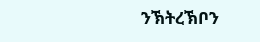ንኽትረኽቦን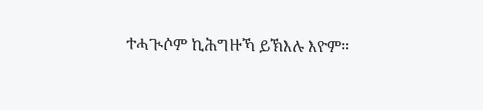ተሓጒሶም ኪሕግዙኻ ይኽእሉ እዮም።